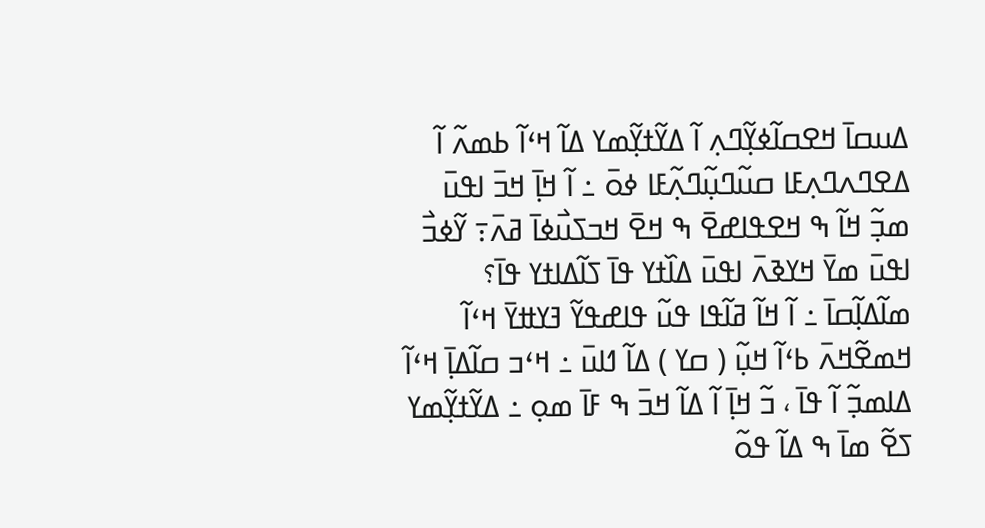ߡߎߛߊ߫ ߞߐߛߊ߬ߦߌ߲߬ߣߍ߲ ߊ߬ ߡߌ߬ߙߌ߲߬ߘߌ ߡߊ߬ ߞߵߊ߬ ߕߘߍ߬ ߊ߬ ߡߐߣߍߣߍ߲ߓߊ ߛߎ߬ߣߎ߲߬ߣߍ߲߬ߓߊ ߦߋ߫ ߸ ߊ߬ ߞߊ߲߫ ߞߏ߫ ߊߟߎ߫ ߘߏ߲߬ ߞߊ߬ ߒ ߞߐߟߊߝߐ߫ ߒ ߞߐ߫ ߞߏߖߎ߯ߦߊ߫ ߥߍ߫߹ ߌ߬ߦߏ߯ ߊߟߎ߫ ߘߌ߫ ߞߌߢߍ߫ ߊߟߎ߫ ߡߊ߰ߙߌ ߟߊ߫ ߖߊ߬ߡߊߙߌ ߟߊ߫؟ ߘߊ߬ߡߊ߲߬ߛߊ߫ ߸ ߊ߬ ߞߊ߬ ߥߊ߬ߟߊ ߟߎ߬ ߟߊߝߟߌ߬ ߔߌߚߌ߫ ߞߵߊ߬ ߞߘߐ߬ߞߍ߫ ߕߵߊ߬ ߞߎ߲߬ ( ߛߌ ) ߡߊ߬ ߗߊߎ߫ ߸ ߞߵߏ ߛߊ߬ߡߊ߲߫ ߞߵߊ߬ ߡߊߘߏ߲߬ ߊ߬ ߟߊ߫ ، ߏ߬ ߞߊ߲߫ ߊ߬ ߡߊ߬ ߞߏ߫ ߒ ߓߊ߫ ߘߋ߲ ߸ ߡߌ߬ߙߌ߲߬ߘߌ ߖߐ߬ ߘߊ߫ ߒ ߡߊ߬ ߟߋ߬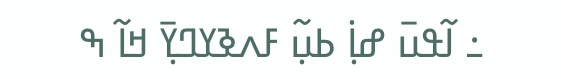߸ ߊ߬ߟߎ߫ ߝߊ߲߭ ߕߎ߲߬ ߓߍߢߌߣߌ߲߫ ߞߊ߬ ߒ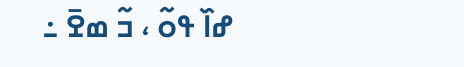ߝߊ߰ ߟߋ߬ ، ߏ߬ ߘߐ߫ ߸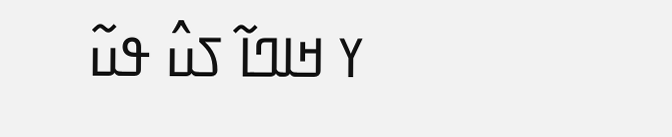ߌ ߞߊߣߊ߬ ߖߎ߮ ߟߎ߬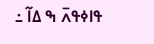ߟߊߦߟߍ߫ ߒ ߡߊ߬ ߸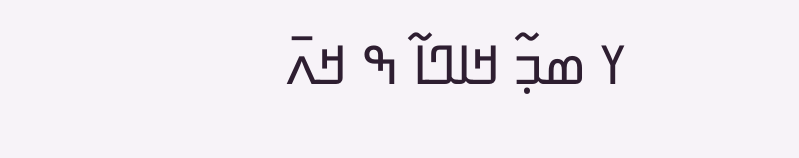ߌ ߘߏ߲߬ ߞߊߣߊ߬ ߒ ߞߍ߫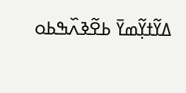ߡߌ߬ߙߌ߲߬ߘߌ߫ ߕߐ߬ߢߍ߰ߒߕߋ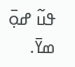ߟߎ߬ ߝߋ߲߫ ߘߌ߫.